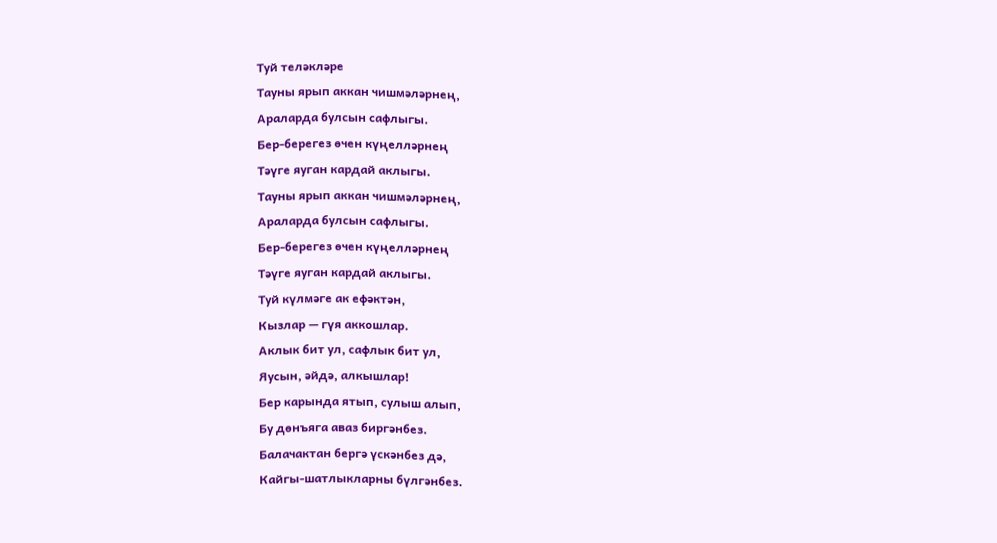Туй теләкләре
Тауны ярып аккан чишмәләрнең,
Араларда булсын сафлыгы.
Бер-берегез өчен күңелләрнең
Тәүге яуган кардай аклыгы.
Тауны ярып аккан чишмәләрнең,
Араларда булсын сафлыгы.
Бер-берегез өчен күңелләрнең
Тәүге яуган кардай аклыгы.
Туй күлмәге ак ефәктән,
Кызлар — гүя аккошлар.
Аклык бит ул, сафлык бит ул,
Яусын, әйдә, алкышлар!
Бер карында ятып, сулыш алып,
Бу дөнъяга аваз биргәнбез.
Балачактан бергә үскәнбез дә,
Кайгы-шатлыкларны бүлгәнбез.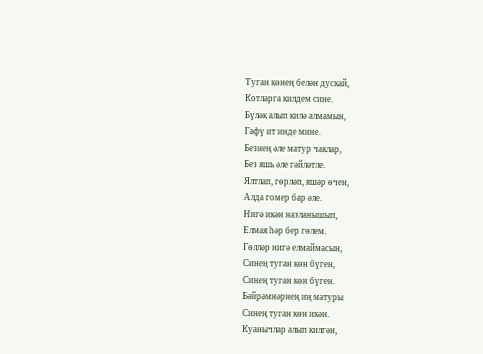Туган көнең белән дускай,
Котларга килдем сине.
Бүләк алып килә алмамын,
Гафү ит инде мине.
Безнең әле матур чаклар,
Без яшь әле гәйләтле.
Ялтлап, гөрләп, яшәр өчен,
Алда гомер бар әле.
Нигә икән назланышып,
Елмая һәр бер гөлем.
Гөлләр нигә елмаймасын,
Синең туган көн бүген,
Синең туган көн бүген.
Бәйрәмнәрнең иң матуры
Синең туган көн икән.
Куанычлар алып килгән,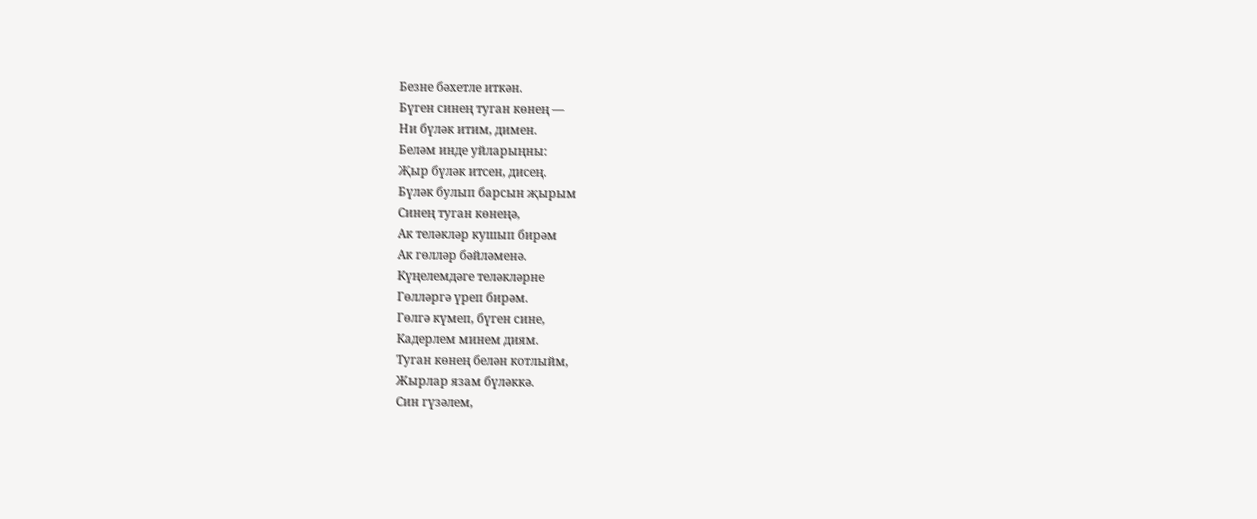Безне бәхетле иткән.
Бүген синең туган көнең —
Ни бүләк итим, димен.
Беләм инде уйларыңны:
Җыр бүләк итсен, дисең.
Бүләк булып барсын җырым
Синең туган көнеңә,
Ак теләкләр кушып бирәм
Ак гөлләр бәйләменә.
Күңелемдәге теләкләрне
Гөлләргә үреп бирәм.
Гөлгә күмеп, бүген сине,
Кадерлем минем диям.
Туган көнең белән котлыйм,
Жырлар язам бүләккә.
Син гүзәлем,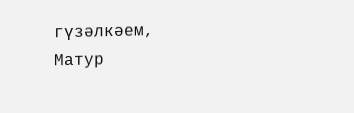гүзәлкәем,
Матур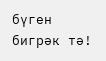бүген бигрәк тә!